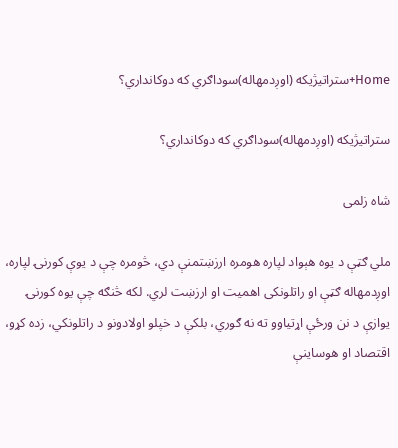Home+ستراتیژیکه (اوږدمهاله)سوداګري که دوکانداري؟

ستراتیژیکه (اوږدمهاله)سوداګري که دوکانداري؟

شاه زلمی

ملي ګټې د یوه هېواد لپاره هومره ارزښتمنې دي، څومره چې د یوې کورنۍ لپاره، اوږدمهاله ګټې او راتلونکی اهمیت او ارزښت لري. لکه څنګه چې یوه کورنۍ یوازې د نن ورځې اړتیاوو ته نه ګوري، بلکې د خپلو اولادونو د راتلونکي، زده کړو، اقتصاد او هوساینې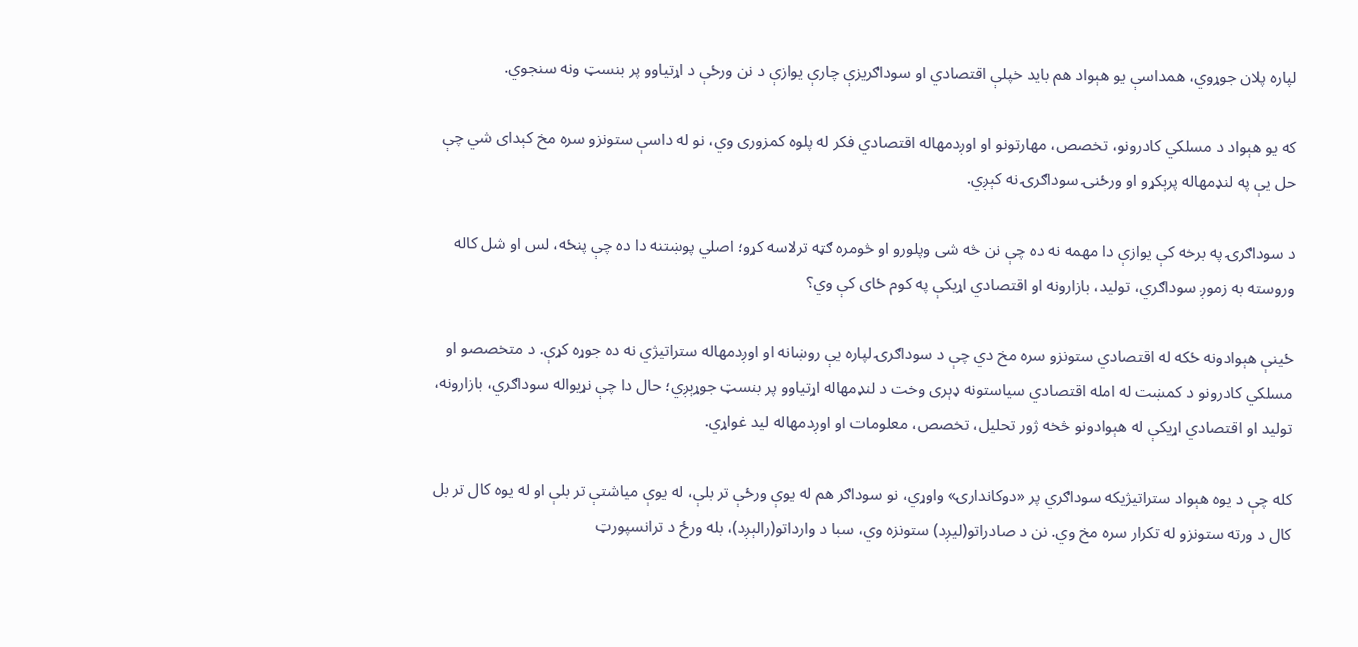لپاره پلان جوړوي، همداسې یو هېواد هم باید خپلې اقتصادي او سوداګریزې چارې یوازې د نن ورځې د اړتیاوو پر بنسټ ونه سنجوي.

که یو هېواد د مسلکي کادرونو، تخصص، مهارتونو او اوږدمهاله اقتصادي فکر له پلوه کمزوری وي، نو له داسې ستونزو سره مخ کېدای شي چې حل یې په لنډمهاله پرېکړو او ورځنۍ سوداګرۍ نه کېږي.

د سوداګرۍ په برخه کې یوازې دا مهمه نه ده چې نن څه شی وپلورو او څومره ګټه ترلاسه کړو؛ اصلي پوښتنه دا ده چې پنځه، لس او شل کاله وروسته به زموږ سوداګري، تولید، بازارونه او اقتصادي اړیکې په کوم ځای کې وي؟

ځینې هېوادونه ځکه له اقتصادي ستونزو سره مخ دي چې د سوداګرۍ لپاره یې روښانه او اوږدمهاله ستراتیژي نه ده جوړه کړې. د متخصصو او مسلکي کادرونو د کمښت له امله اقتصادي سیاستونه ډېری وخت د لنډمهاله اړتیاوو پر بنسټ جوړېږي؛ حال دا چې نړیواله سوداګري، بازارونه، تولید او اقتصادي اړیکې له هېوادونو څخه ژور تحلیل، تخصص، معلومات او اوږدمهاله لید غواړي.

کله چې د یوه هېواد ستراتیژیکه سوداګري پر «دوکاندارۍ» واوړي، نو سوداګر هم له یوې ورځې تر بلې، له یوې میاشتې تر بلې او له یوه کال تر بل کال د ورته ستونزو له تکرار سره مخ وي. نن د صادراتو(لیږد) ستونزه وي، سبا د وارداتو(رالېږد)، بله ورځ د ترانسپورټ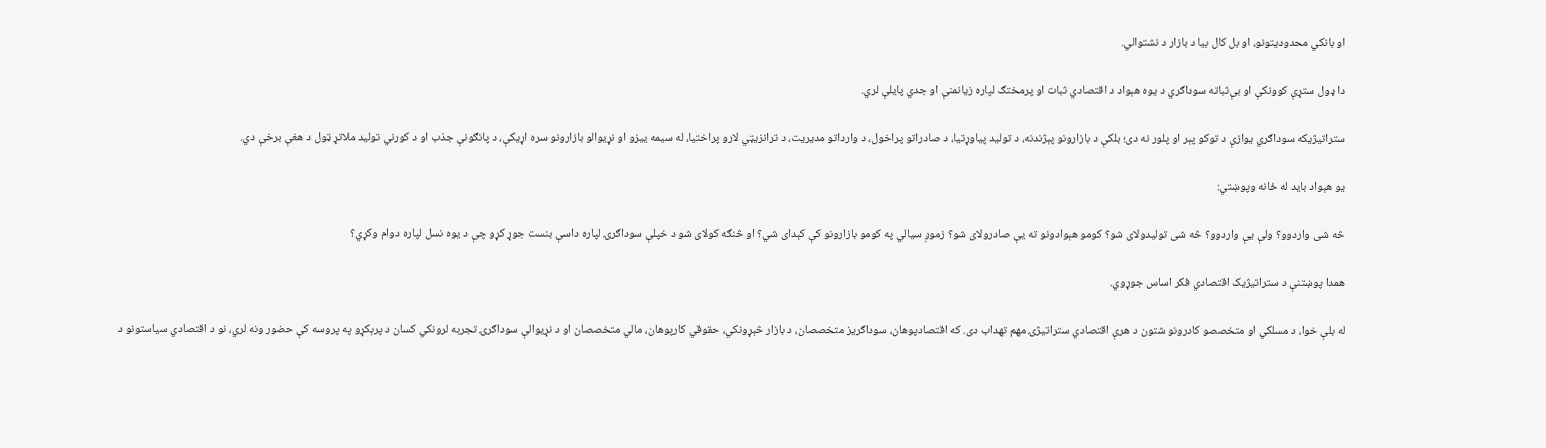او بانکي محدودیتونو، او بل کال بیا د بازار د نشتوالي.

دا ډول ستړې کوونکې او بې‌ثباته سوداګري د یوه هېواد د اقتصادي ثبات او پرمختګ لپاره زیانمنې او جدي پایلې لري.

ستراتیژیکه سوداګري یوازې د توکو پېر او پلور نه دی؛ بلکې د بازارونو پېژندنه، د تولید پیاوړتیا، د صادراتو پراخول، د وارداتو مدیریت، د ترانزیټي لارو پراختیا، له سیمه‌ ییزو او نړیوالو بازارونو سره اړیکې، د پانګونې جذب او د کورني تولید ملاتړ ټول د هغې برخې دي.

یو هېواد باید له ځانه وپوښتي:

څه شی واردوو؟ ولې یې واردوو؟ څه شی تولیدولای شو؟ کومو هېوادونو ته یې صادرولای شو؟ زموږ سیالي په کومو بازارونو کې کېدای شي؟ او څنګه کولای شو د خپلې سوداګرۍ لپاره داسې بنست جوړ کړو چې د یوه نسل لپاره دوام وکړي؟

همدا پوښتنې د ستراتیژیک اقتصادي فکر اساس جوړوي.

له بلې خوا، د مسلکي او متخصصو کادرونو شتون د هرې اقتصادي ستراتیژۍ مهم تهداب دی. که اقتصادپوهان، سوداګریز متخصصان، د بازار څېړونکي، حقوقي کارپوهان، مالي متخصصان او د نړیوالې سوداګرۍ تجربه لرونکي کسان د پرېکړو په پروسه کې حضور ونه لري، نو د اقتصادي سیاستونو د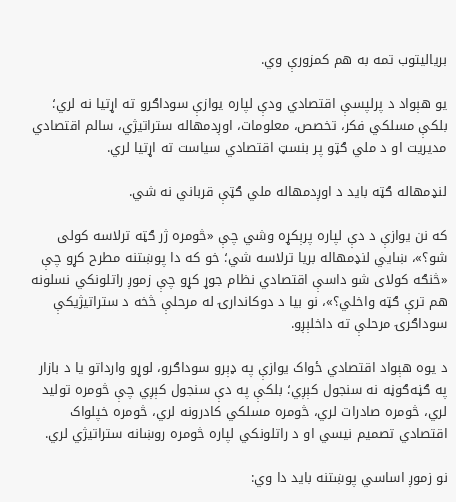بریالیتوب تمه به هم کمزورې وي.

یو هېواد د پرلپسې اقتصادي ودې لپاره یوازې سوداګرو ته اړتیا نه لري؛ بلکې مسلکي فکر، تخصص، معلومات، اوږدمهاله ستراتیژي، سالم اقتصادي مدیریت او د ملي ګټو پر بنسټ اقتصادي سیاست ته اړتیا لري.

لنډمهاله ګټه باید د اوږدمهاله ملي ګټې قرباني نه شي.

که نن یوازې د دې لپاره پرېکړه وشي چې «څومره ژر ګټه ترلاسه کولی شو؟»، ښايي لنډمهاله بریا ترلاسه شي؛ خو که دا پوښتنه مطرح کړو چې «څنګه کولای شو داسې اقتصادي نظام جوړ کړو چې زموږ راتلونکي نسلونه هم ترې ګټه واخلي؟»، نو بیا د دوکاندارۍ له مرحلې څخه د ستراتیژیکې سوداګرۍ مرحلې ته داخلېږو.

د یوه هېواد اقتصادي ځواک یوازې په ډېرو سوداګرو، لوړو وارداتو یا د بازار په ګڼه‌ګوڼه نه سنجول کېږي؛ بلکې په دې سنجول کېږي چې څومره تولید لري، څومره صادرات لري، څومره مسلکي کادرونه لري، څومره خپلواک اقتصادي تصمیم نیسي او د راتلونکي لپاره څومره روښانه ستراتیژي لري.

نو زموږ اساسي پوښتنه باید دا وي: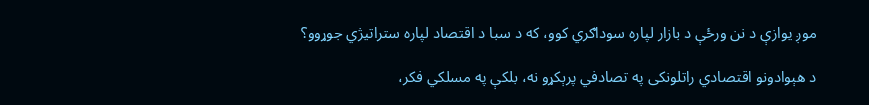موږ یوازې د نن ورځې د بازار لپاره سوداګري کوو، که د سبا د اقتصاد لپاره ستراتیژي جوړوو؟

د هېوادونو اقتصادي راتلونکی په تصادفي پرېکړو نه، بلکې په مسلکي فکر،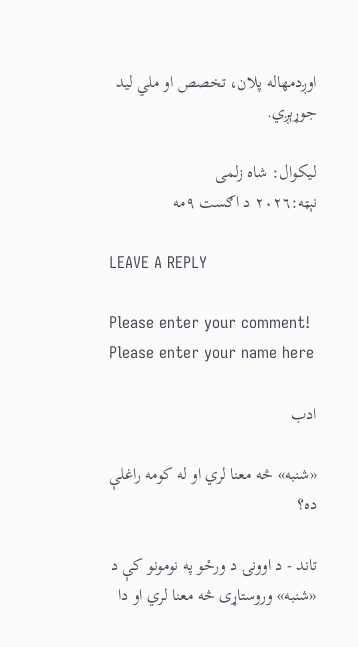اوږدمهاله پلان، تخصص او ملي لید جوړېږي.

لیکوال: شاه زلمی
نېټه:٢٠٢٦ د اګست ٩مه

LEAVE A REPLY

Please enter your comment!
Please enter your name here

ادب

«شنبه» څه معنا لري او له کومه راغلې ده؟

تاند - د اوونۍ د ورځو په نومونو کې د «شنبه» وروستاړی څه معنا لري او دا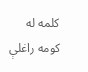کلمه له کومه راغلې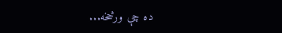ده چې ورڅخه...